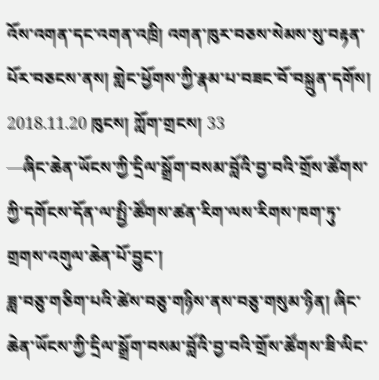འོས་འགན་དང་འགན་འཁྲི། འགན་ཁུར་བཅས་སེམས་སུ་བརྟན་པོར་བཅངས་ནས། གླེང་ཕྱོགས་ཀྱི་རྣམ་པ་བཟང་བོ་བསྐྲུན་དགོས།
2018.11.20 ཁུངས། ཀློག་གྲངས། 33
—ཞིང་ཆེན་ཡོངས་ཀྱི་དྲིལ་སྒྲོག་བསམ་བློའི་བྱ་བའི་གྲོས་ཚོགས་ཀྱི་དགོངས་དོན་ལ་སྤྱི་ཚོགས་ཚན་རིག་ལས་རིགས་ཁག་ཏུ་གྲགས་འགུལ་ཆེན་པོ་བྱུང་།
ཟླ་བཅུ་གཅིག་པའི་ཚེས་བཅུ་གཉིས་ནས་བཅུ་གསུམ་ཉིན། ཞིང་ཆེན་ཡོངས་ཀྱི་དྲིལ་སྒྲོག་བསམ་བློའི་བྱ་བའི་གྲོས་ཚོགས་ཟི་ལིང་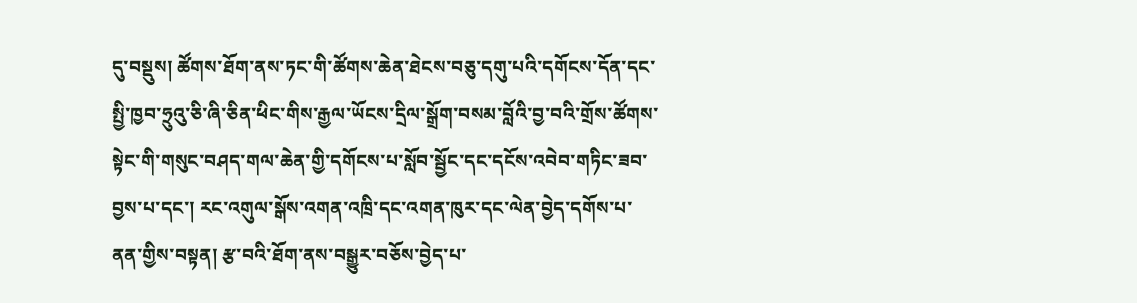དུ་བསྡུས། ཚོགས་ཐོག་ནས་ཏང་གི་ཚོགས་ཆེན་ཐེངས་བཅུ་དགུ་པའི་དགོངས་དོན་དང་སྤྱི་ཁྱབ་ཧྲུའུ་ཅི་ཞི་ཅིན་ཕིང་གིས་རྒྱལ་ཡོངས་དྲིལ་སྒྲོག་བསམ་བློའི་བྱ་བའི་གྲོས་ཚོགས་སྟེང་གི་གསུང་བཤད་གལ་ཆེན་གྱི་དགོངས་པ་སློབ་སྦྱོང་དང་དངོས་འབེབ་གཏིང་ཟབ་བྱས་པ་དང་། རང་འགུལ་སྒོས་འགན་འཁྲི་དང་འགན་ཁུར་དང་ལེན་བྱེད་དགོས་པ་ནན་གྱིས་བསྟན། རྩ་བའི་ཐོག་ནས་བསྒྱུར་བཅོས་བྱེད་པ་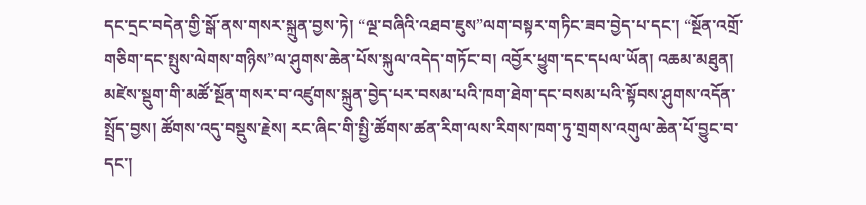དང་དྲང་བདེན་གྱི་སྒོ་ནས་གསར་སྐྲུན་བྱས་ཏེ། “ལྔ་བཞིའི་འཐབ་ཇུས”ལག་བསྟར་གཏིང་ཟབ་བྱེད་པ་དང་། “སྔོན་འགྲོ་གཅིག་དང་སྤུས་ལེགས་གཉིས”ལ་ཤུགས་ཆེན་པོས་སྐུལ་འདེད་གཏོང་བ། འབྱོར་ཕྱུག་དང་དཔལ་ཡོན། འཆམ་མཐུན། མཛེས་སྡུག་གི་མཚོ་སྔོན་གསར་བ་འཛུགས་སྐྲུན་བྱེད་པར་བསམ་པའི་ཁག་ཐེག་དང་བསམ་པའི་སྟོབས་ཤུགས་འདོན་སྤྲོད་བྱས། ཚོགས་འདུ་བསྡུས་རྗེས། རང་ཞིང་གི་སྤྱི་ཚོགས་ཚན་རིག་ལས་རིགས་ཁག་ཏུ་གྲགས་འགུལ་ཆེན་པོ་བྱུང་བ་དང་།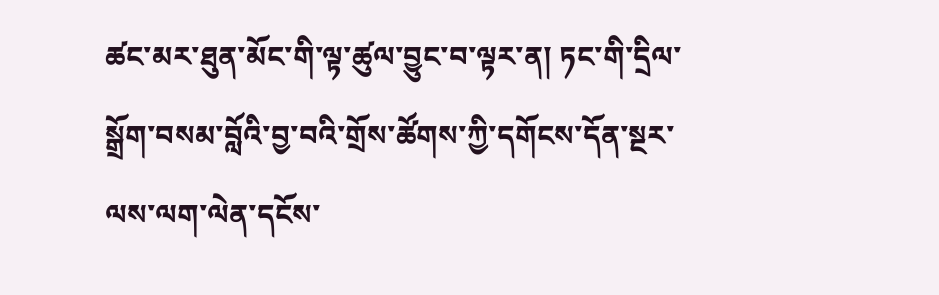ཚང་མར་ཐུན་མོང་གི་ལྟ་ཚུལ་བྱུང་བ་ལྟར་ན། ཏང་གི་དྲིལ་སྒྲོག་བསམ་བློའི་བྱ་བའི་གྲོས་ཚོགས་ཀྱི་དགོངས་དོན་སྔར་ལས་ལག་ལེན་དངོས་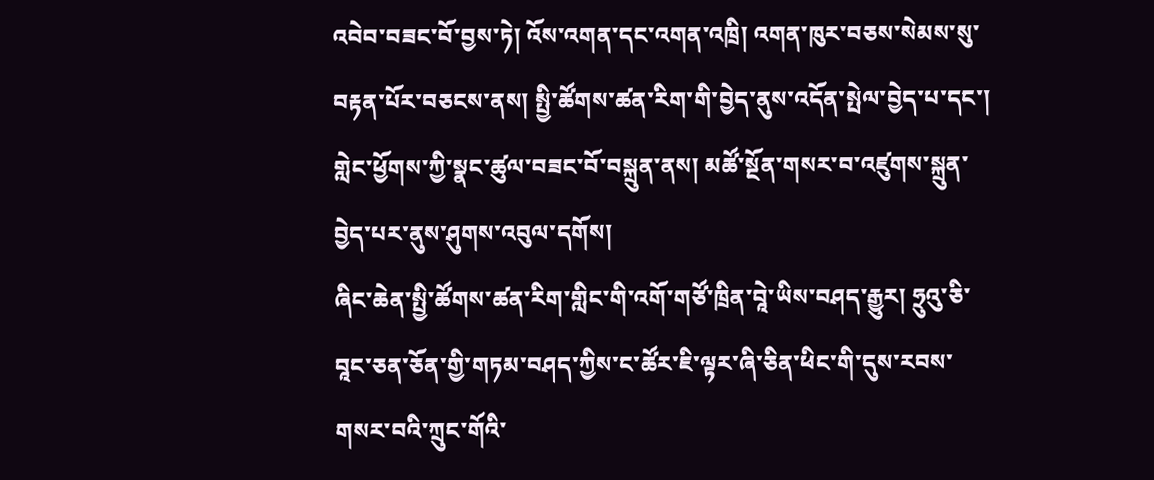འབེབ་བཟང་བོ་བྱས་ཏེ། འོས་འགན་དང་འགན་འཁྲི། འགན་ཁུར་བཅས་སེམས་སུ་བརྟན་པོར་བཅངས་ནས། སྤྱི་ཚོགས་ཚན་རིག་གི་བྱེད་ནུས་འདོན་སྤེལ་བྱེད་པ་དང་། གླེང་ཕྱོགས་ཀྱི་སྣང་ཚུལ་བཟང་བོ་བསྐྲུན་ནས། མཚོ་སྔོན་གསར་བ་འཛུགས་སྐྲུན་བྱེད་པར་ནུས་ཤུགས་འབུལ་དགོས།
ཞིང་ཆེན་སྤྱི་ཚོགས་ཚན་རིག་གླིང་གི་འགོ་གཙོ་ཁྲིན་བཱེ་ཡིས་བཤད་རྒྱུར། ཧྲུའུ་ཅི་བཱང་ཅན་ཅོན་གྱི་གཏམ་བཤད་ཀྱིས་ང་ཚོར་ཇི་ལྟར་ཞི་ཅིན་ཕིང་གི་དུས་རབས་གསར་བའི་ཀྲུང་གོའི་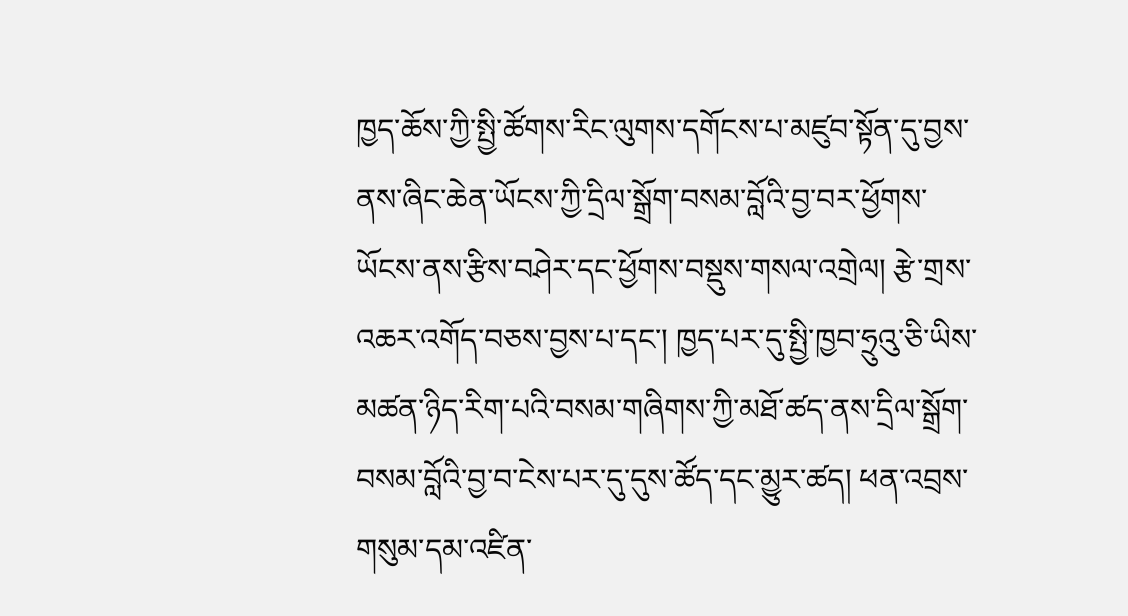ཁྱད་ཆོས་ཀྱི་སྤྱི་ཚོགས་རིང་ལུགས་དགོངས་པ་མཛུབ་སྟོན་དུ་བྱས་ནས་ཞིང་ཆེན་ཡོངས་ཀྱི་དྲིལ་སྒྲོག་བསམ་བློའི་བྱ་བར་ཕྱོགས་ཡོངས་ནས་རྩིས་བཤེར་དང་ཕྱོགས་བསྡུས་གསལ་འགྲེལ། རྩེ་གྲས་འཆར་འགོད་བཅས་བྱས་པ་དང་། ཁྱད་པར་དུ་སྤྱི་ཁྱབ་ཧྲུའུ་ཅི་ཡིས་མཚན་ཉིད་རིག་པའི་བསམ་གཞིགས་ཀྱི་མཐོ་ཚད་ནས་དྲིལ་སྒྲོག་བསམ་བློའི་བྱ་བ་ངེས་པར་དུ་དུས་ཚོད་དང་མྱུར་ཚད། ཕན་འབྲས་གསུམ་དམ་འཛིན་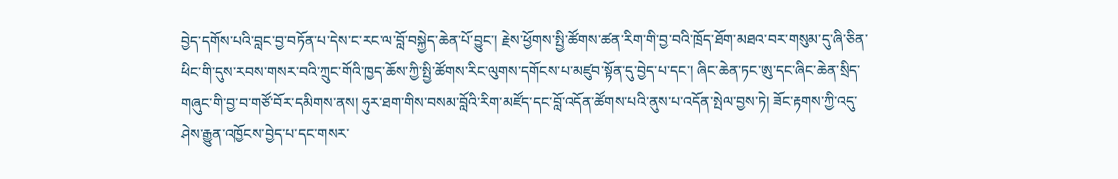བྱེད་དགོས་པའི་བླང་བྱ་བཏོན་པ་དེས་ང་རང་ལ་བློ་བསྐྱེད་ཆེན་པོ་བྱུང་། རྗེས་ཕྱོགས་སྤྱི་ཚོགས་ཚན་རིག་གི་བྱ་བའི་ཁྲོད་ཐོག་མཐའ་བར་གསུམ་དུ་ཞི་ཅིན་ཕིང་གི་དུས་རབས་གསར་བའི་ཀྲུང་གོའི་ཁྱད་ཆོས་ཀྱི་སྤྱི་ཚོགས་རིང་ལུགས་དགོངས་པ་མཛུབ་སྟོན་དུ་བྱེད་པ་དང་། ཞིང་ཆེན་ཏང་ཨུ་དང་ཞིང་ཆེན་སྲིད་གཞུང་གི་བྱ་བ་གཙོ་བོར་དམིགས་ནས། ཧུར་ཐག་གིས་བསམ་བློའི་རིག་མཛོད་དང་བློ་འདོན་ཚོགས་པའི་ནུས་པ་འདོན་སྤེལ་བྱས་ཏེ། ཟོང་རྟགས་ཀྱི་འདུ་ཤེས་རྒྱུན་འཁྱོངས་བྱེད་པ་དང་གསར་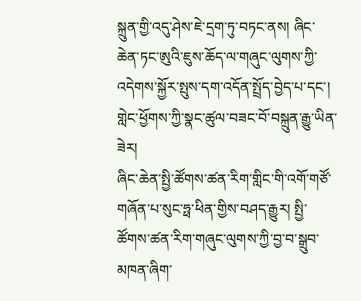སྐྲུན་གྱི་འདུ་ཤེས་ཇེ་དྲག་ཏུ་བཏང་ནས། ཞིང་ཆེན་ཏང་ཨུའི་ཇུས་ཆོད་ལ་གཞུང་ལུགས་ཀྱི་འདེགས་སྐྱོར་སྤུས་དག་འདོན་སྤྲོད་བྱེད་པ་དང་། གླེང་ཕྱོགས་ཀྱི་སྣང་ཚུལ་བཟང་བོ་བསྐྲུན་རྒྱུ་ཡིན་ཟེར།
ཞིང་ཆེན་སྤྱི་ཚོགས་ཚན་རིག་གླིང་གི་འགོ་གཙོ་གཞོན་པ་སུང་ཧྥ་ཕིན་གྱིས་བཤད་རྒྱུར། སྤྱི་ཚོགས་ཚན་རིག་གཞུང་ལུགས་ཀྱི་བྱ་བ་སྒྲུབ་མཁན་ཞིག་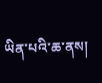ཡིན་པའི་ཆ་ནས།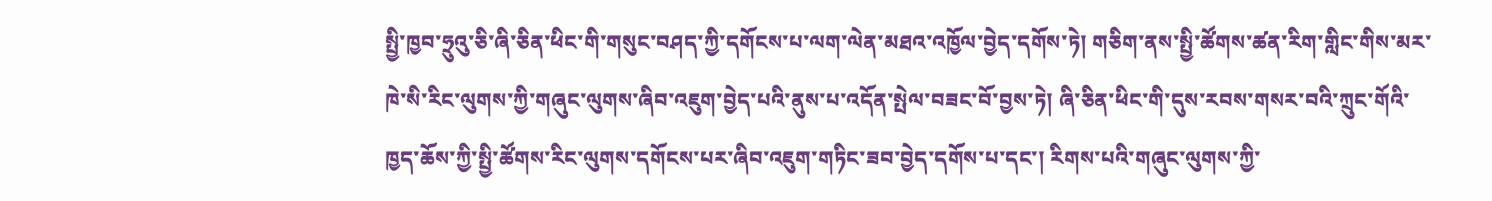སྤྱི་ཁྱབ་ཧྲུའུ་ཅི་ཞི་ཅིན་ཕིང་གི་གསུང་བཤད་ཀྱི་དགོངས་པ་ལག་ལེན་མཐའ་འཁྱོལ་བྱེད་དགོས་ཏེ། གཅིག་ནས་སྤྱི་ཚོགས་ཚན་རིག་གླིང་གིས་མར་ཁེ་སི་རིང་ལུགས་ཀྱི་གཞུང་ལུགས་ཞིབ་འཇུག་བྱེད་པའི་ནུས་པ་འདོན་སྤེལ་བཟང་བོ་བྱས་ཏེ། ཞི་ཅིན་ཕིང་གི་དུས་རབས་གསར་བའི་ཀྲུང་གོའི་ཁྱད་ཆོས་ཀྱི་སྤྱི་ཚོགས་རིང་ལུགས་དགོངས་པར་ཞིབ་འཇུག་གཏིང་ཟབ་བྱེད་དགོས་པ་དང་། རིགས་པའི་གཞུང་ལུགས་ཀྱི་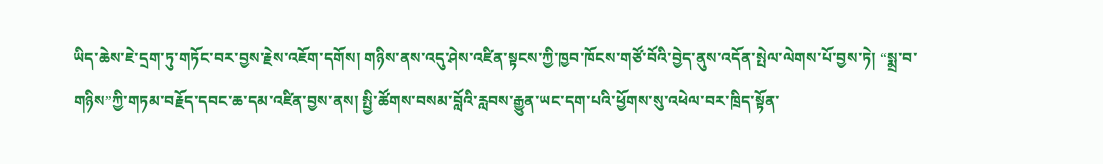ཡིད་ཆེས་ཇེ་དྲག་ཏུ་གཏོང་བར་བྱས་རྗེས་འཇོག་དགོས། གཉིས་ནས་འདུ་ཤེས་འཛིན་སྟངས་ཀྱི་ཁྱབ་ཁོངས་གཙོ་བོའི་བྱེད་ནུས་འདོན་སྤེལ་ལེགས་པོ་བྱས་ཏེ། “སྨྲ་བ་གཉིས”ཀྱི་གཏམ་བརྗོད་དབང་ཆ་དམ་འཛིན་བྱས་ནས། སྤྱི་ཚོགས་བསམ་བློའི་རླབས་རྒྱུན་ཡང་དག་པའི་ཕྱོགས་སུ་འཕེལ་བར་ཁྲིད་སྟོན་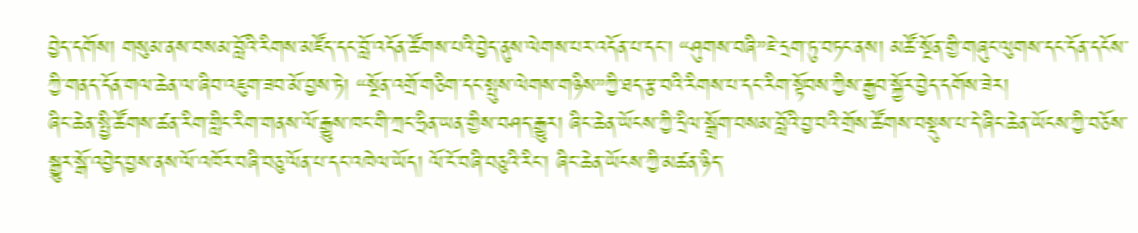བྱེད་དགོས། གསུམ་ནས་བསམ་བློའི་རིགས་མཛོད་དང་བློ་འདོན་ཚོགས་པའི་བྱེད་ནུས་ལེགས་པར་འདོན་པ་དང་། “ཤུགས་བཞི”ཇེ་དྲག་ཏུ་བཏང་ནས། མཚོ་སྔོན་གྱི་གཞུང་ལུགས་དང་དོན་དངོས་ཀྱི་གནད་དོན་གལ་ཆེན་ལ་ཞིབ་འཇུག་ཟབ་མོ་བྱས་ཏེ། “སྔོན་འགྲོ་གཅིག་དང་སྤུས་ལེགས་གཉིས”ཀྱི་ཐད་རྩ་བའི་རིགས་པ་དང་རིག་སྟོབས་ཀྱིས་རྒྱབ་སྐྱོར་བྱེད་དགོས་ཟེར།
ཞིང་ཆེན་སྤྱི་ཚོགས་ཚན་རིག་གླིང་རིག་གནས་ལོ་རྒྱུས་ཁང་གི་ཀྲང་ཧྲིན་ཡན་གྱིས་བཤད་རྒྱུར། ཞིང་ཆེན་ཡོངས་ཀྱི་དྲིལ་སྒྲོག་བསམ་བློའི་བྱ་བའི་གྲོས་ཚོགས་བསྡུས་པ་དེ་ཞིང་ཆེན་ཡོངས་ཀྱི་བཅོས་སྒྱུར་སྒོ་འབྱེད་བྱས་ནས་ལོ་འཁོར་བཞི་བཅུ་ལོན་པ་དང་འཁེལ་ཡོད། ལོ་ངོ་བཞི་བཅུའི་རིང་། ཞིང་ཆེན་ཡོངས་ཀྱི་མཚན་ཉིད་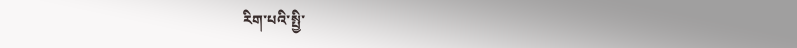རིག་པའི་སྤྱི་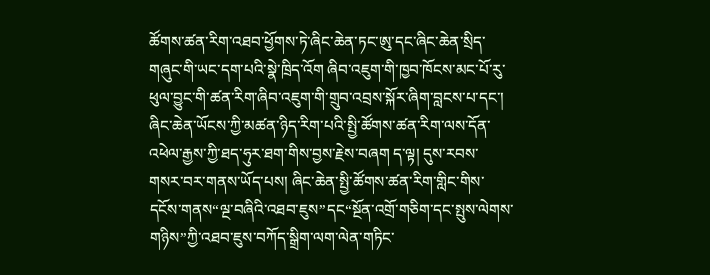ཚོགས་ཚན་རིག་འཐབ་ཕྱོགས་ཏེ་ཞིང་ཆེན་ཏང་ཨུ་དང་ཞིང་ཆེན་སྲིད་གཞུང་གི་ཡང་དག་པའི་སྣེ་ཁྲིད་འོག ཞིབ་འཇུག་གི་ཁྱབ་ཁོངས་མང་པོ་རུ་ཕུལ་བྱུང་གི་ཚན་རིག་ཞིབ་འཇུག་གི་གྲུབ་འབྲས་སྐོར་ཞིག་བླངས་པ་དང་། ཞིང་ཆེན་ཡོངས་ཀྱི་མཚན་ཉིད་རིག་པའི་སྤྱི་ཚོགས་ཚན་རིག་ལས་དོན་འཕེལ་རྒྱས་ཀྱི་ཐད་ཧུར་ཐག་གིས་བྱས་རྗེས་བཞག ད་ལྟ། དུས་རབས་གསར་བར་གནས་ཡོད་པས། ཞིང་ཆེན་སྤྱི་ཚོགས་ཚན་རིག་གླིང་གིས་དངོས་གནས“ལྔ་བཞིའི་འཐབ་ཇུས”དང“སྔོན་འགྲོ་གཅིག་དང་སྤུས་ལེགས་གཉིས”ཀྱི་འཐབ་ཇུས་བཀོད་སྒྲིག་ལག་ལེན་གཏིང་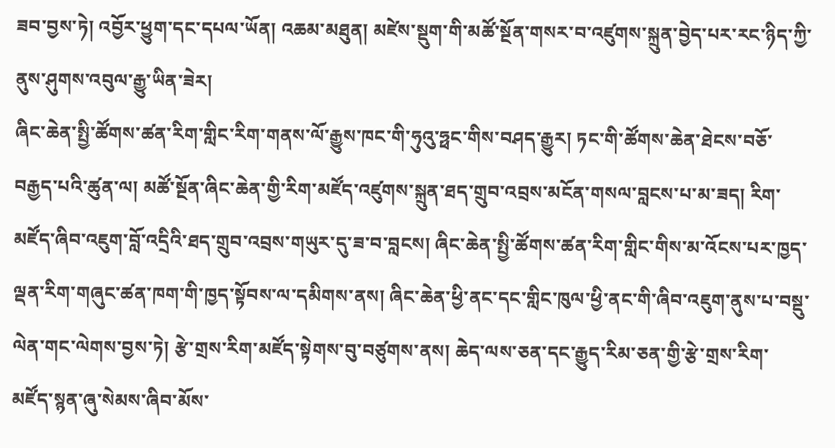ཟབ་བྱས་ཏེ། འབྱོར་ཕྱུག་དང་དཔལ་ཡོན། འཆམ་མཐུན། མཛེས་སྡུག་གི་མཚོ་སྔོན་གསར་བ་འཛུགས་སྐྲུན་བྱེད་པར་རང་ཉིད་ཀྱི་ནུས་ཤུགས་འབུལ་རྒྱུ་ཡིན་ཟེར།
ཞིང་ཆེན་སྤྱི་ཚོགས་ཚན་རིག་གླིང་རིག་གནས་ལོ་རྒྱུས་ཁང་གི་ཧུའུ་ཧྥང་གིས་བཤད་རྒྱུར། ཏང་གི་ཚོགས་ཆེན་ཐེངས་བཅོ་བརྒྱད་པའི་ཚུན་ལ། མཚོ་སྔོན་ཞིང་ཆེན་གྱི་རིག་མཛོད་འཛུགས་སྐྲུན་ཐད་གྲུབ་འབྲས་མངོན་གསལ་བླངས་པ་མ་ཟད། རིག་མཛོད་ཞིབ་འཇུག་བློ་འདྲིའི་ཐད་གྲུབ་འབྲས་གཡུར་དུ་ཟ་བ་བླངས། ཞིང་ཆེན་སྤྱི་ཚོགས་ཚན་རིག་གླིང་གིས་མ་འོངས་པར་ཁྱད་ལྡན་རིག་གཞུང་ཚན་ཁག་གི་ཁྱད་སྟོབས་ལ་དམིགས་ནས། ཞིང་ཆེན་ཕྱི་ནང་དང་གླིང་ཁུལ་ཕྱི་ནང་གི་ཞིབ་འཇུག་ནུས་པ་བསྡུ་ལེན་གང་ལེགས་བྱས་ཏེ། རྩེ་གྲས་རིག་མཛོད་སྟེགས་བུ་བཙུགས་ནས། ཆེད་ལས་ཅན་དང་རྒྱུད་རིམ་ཅན་གྱི་རྩེ་གྲས་རིག་མཛོད་སྙན་ཞུ་སེམས་ཞིབ་མོས་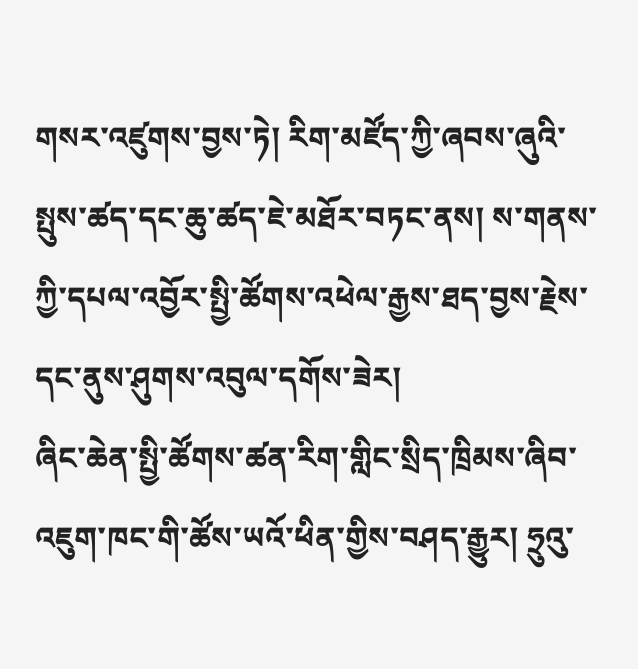གསར་འཛུགས་བྱས་ཏེ། རིག་མཛོད་ཀྱི་ཞབས་ཞུའི་སྤུས་ཚད་དང་ཆུ་ཚད་ཇེ་མཐོར་བཏང་ནས། ས་གནས་ཀྱི་དཔལ་འབྱོར་སྤྱི་ཚོགས་འཕེལ་རྒྱས་ཐད་བྱས་རྗེས་དང་ནུས་ཤུགས་འབུལ་དགོས་ཟེར།
ཞིང་ཆེན་སྤྱི་ཚོགས་ཚན་རིག་གླིང་སྲིད་ཁྲིམས་ཞིབ་འཇུག་ཁང་གི་ཚོས་ཡའོ་ཕིན་གྱིས་བཤད་རྒྱུར། ཧྲུའུ་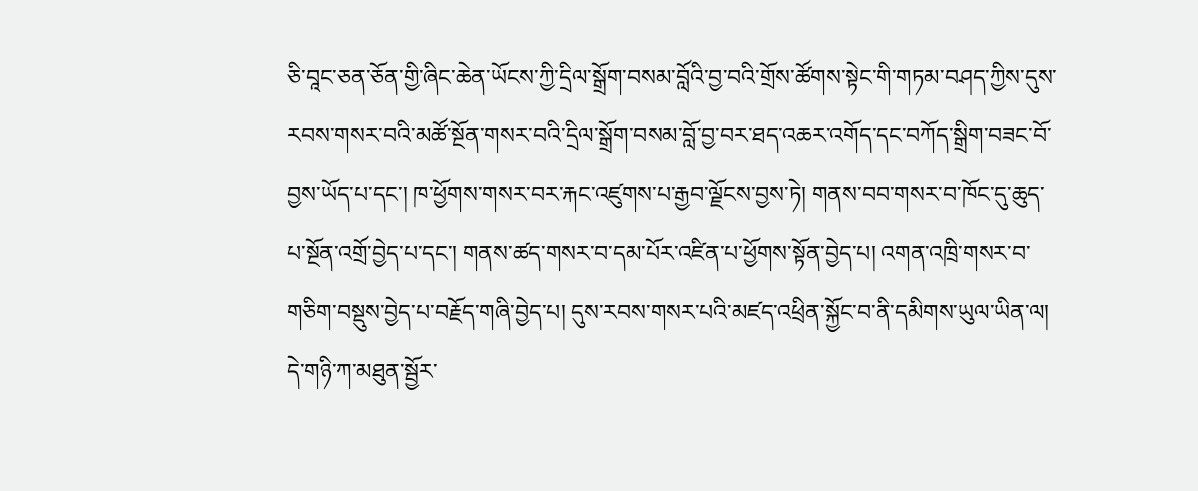ཅི་བཱང་ཅན་ཅོན་གྱི་ཞིང་ཆེན་ཡོངས་ཀྱི་དྲིལ་སྒྲོག་བསམ་བློའི་བྱ་བའི་གྲོས་ཚོགས་སྟེང་གི་གཏམ་བཤད་ཀྱིས་དུས་རབས་གསར་བའི་མཚོ་སྔོན་གསར་བའི་དྲིལ་སྒྲོག་བསམ་བློ་བྱ་བར་ཐད་འཆར་འགོད་དང་བཀོད་སྒྲིག་བཟང་བོ་བྱས་ཡོད་པ་དང་། ཁ་ཕྱོགས་གསར་བར་རྐང་འཛུགས་པ་རྒྱབ་ལྗོངས་བྱས་ཏེ། གནས་བབ་གསར་བ་ཁོང་དུ་ཆུད་པ་སྔོན་འགྲོ་བྱེད་པ་དང་། གནས་ཚད་གསར་བ་དམ་པོར་འཛིན་པ་ཕྱོགས་སྟོན་བྱེད་པ། འགན་འཁྲི་གསར་བ་གཅིག་བསྡུས་བྱེད་པ་བརྗོད་གཞི་བྱེད་པ། དུས་རབས་གསར་པའི་མཛད་འཕྲིན་སྐྱོང་བ་ནི་དམིགས་ཡུལ་ཡིན་ལ། དེ་གཉི་ཀ་མཐུན་སྦྱོར་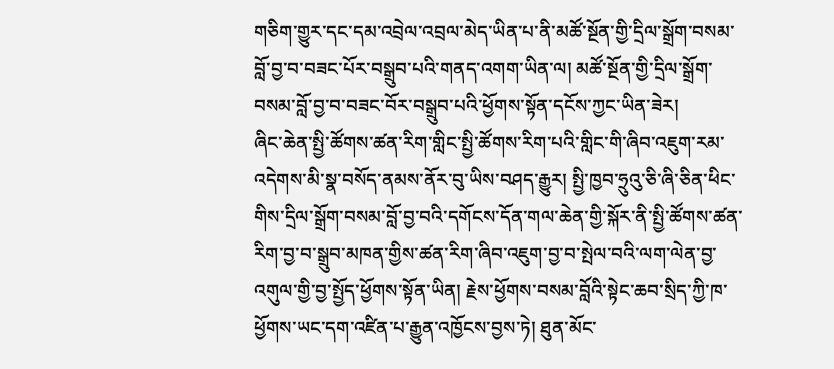གཅིག་གྱུར་དང་དམ་འབྲེལ་འབྲལ་མེད་ཡིན་པ་ནི་མཚོ་སྔོན་གྱི་དྲིལ་སྒྲོག་བསམ་བློ་བྱ་བ་བཟང་པོར་བསྒྲུབ་པའི་གནད་འགག་ཡིན་ལ། མཚོ་སྔོན་གྱི་དྲིལ་སྒྲོག་བསམ་བློ་བྱ་བ་བཟང་བོར་བསྒྲུབ་པའི་ཕྱོགས་སྟོན་དངོས་ཀྱང་ཡིན་ཟེར།
ཞིང་ཆེན་སྤྱི་ཚོགས་ཚན་རིག་གླིང་སྤྱི་ཚོགས་རིག་པའི་གླིང་གི་ཞིབ་འཇུག་རམ་འདེགས་མི་སྣ་བསོད་ནམས་ནོར་བུ་ཡིས་བཤད་རྒྱུར། སྤྱི་ཁྱབ་ཧྲུའུ་ཅི་ཞི་ཅིན་ཕིང་གིས་དྲིལ་སྒྲོག་བསམ་བློ་བྱ་བའི་དགོངས་དོན་གལ་ཆེན་གྱི་སྐོར་ནི་སྤྱི་ཚོགས་ཚན་རིག་བྱ་བ་སྒྲུབ་མཁན་གྱིས་ཚན་རིག་ཞིབ་འཇུག་བྱ་བ་སྤེལ་བའི་ལག་ལེན་བྱ་འགུལ་གྱི་བྱ་སྤྱོད་ཕྱོགས་སྟོན་ཡིན། རྗེས་ཕྱོགས་བསམ་བློའི་སྟེང་ཆབ་སྲིད་ཀྱི་ཁ་ཕྱོགས་ཡང་དག་འཛིན་པ་རྒྱུན་འཁྱོངས་བྱས་ཏེ། ཐུན་མོང་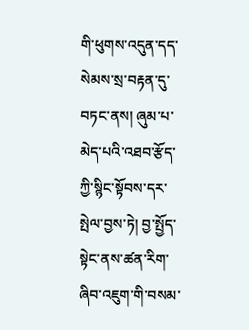གི་ཕུགས་འདུན་དད་སེམས་སྲ་བརྟན་དུ་བཏང་ནས། ཞུམ་པ་མེད་པའི་འཐབ་རྩོད་ཀྱི་སྙིང་སྟོབས་དར་སྤེལ་བྱས་ཏེ། བྱ་སྤྱོད་སྟེང་ནས་ཚན་རིག་ཞིབ་འཇུག་གི་བསམ་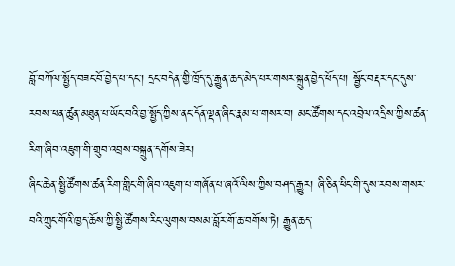བློ་བཀོལ་སྤྱོད་བཟང་བོ་བྱེད་པ་དང་། དྲང་བདེན་གྱི་ཁྲོད་དུ་རྒྱུན་ཆད་མེད་པར་གསར་སྐྲུན་བྱེད་ཕོད་པ། སྦྱོང་བརྡར་དང་དུས་རབས་ཕན་ཚུན་མཐུན་པ་ཡོང་བའི་བྱ་སྤྱོད་ཀྱིས་ནང་དོན་ལྡན་ཞིང་རྣམ་པ་གསར་བ། མང་ཚོགས་དང་འབྲེལ་འདྲིས་ཀྱིས་ཚན་རིག་ཞིབ་འཇུག་གི་གྲུབ་འབྲས་བསྐྲུན་དགོས་ཟེར།
ཞིང་ཆེན་སྤྱི་ཚོགས་ཚན་རིག་གླིང་གི་ཞིབ་འཇུག་པ་གཞོན་པ་ཞའོ་ལིས་ཀྱིས་བཤད་རྒྱུར། ཞི་ཅིན་ཕིང་གི་དུས་རབས་གསར་བའི་ཀྲུང་གོའི་ཁྱད་ཆོས་ཀྱི་སྤྱི་ཚོགས་རིང་ལུགས་བསམ་བློར་གོ་ཆ་བགོས་ཏེ། རྒྱུན་ཆད་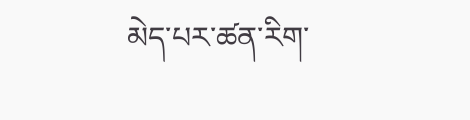མེད་པར་ཚན་རིག་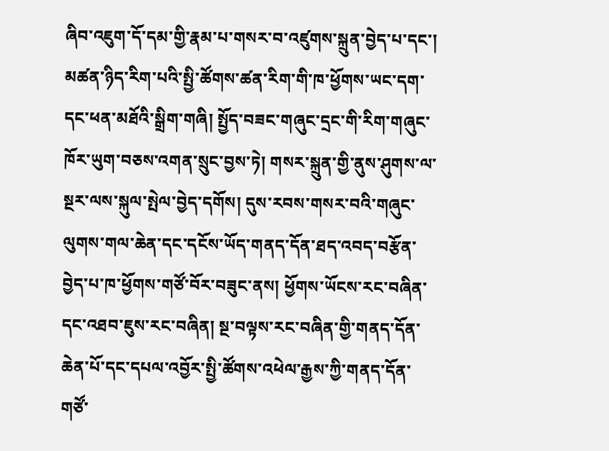ཞིབ་འཇུག་དོ་དམ་གྱི་རྣམ་པ་གསར་བ་འཛུགས་སྐྲུན་བྱེད་པ་དང་། མཚན་ཉིད་རིག་པའི་སྤྱི་ཚོགས་ཚན་རིག་གི་ཁ་ཕྱོགས་ཡང་དག་དང་ཕན་མཐོའི་སྒྲིག་གཞི། སྤྱོད་བཟང་གཞུང་དྲང་གི་རིག་གཞུང་ཁོར་ཡུག་བཅས་འགན་སྲུང་བྱས་ཏེ། གསར་སྐྲུན་གྱི་ནུས་ཤུགས་ལ་སྔར་ལས་སྐུལ་སྤེལ་བྱེད་དགོས། དུས་རབས་གསར་བའི་གཞུང་ལུགས་གལ་ཆེན་དང་དངོས་ཡོད་གནད་དོན་ཐད་འབད་བརྩོན་བྱེད་པ་ཁ་ཕྱོགས་གཙོ་བོར་བཟུང་ནས། ཕྱོགས་ཡོངས་རང་བཞིན་དང་འཐབ་ཇུས་རང་བཞིན། སྔ་བལྟས་རང་བཞིན་གྱི་གནད་དོན་ཆེན་པོ་དང་དཔལ་འབྱོར་སྤྱི་ཚོགས་འཕེལ་རྒྱས་ཀྱི་གནད་དོན་གཙོ་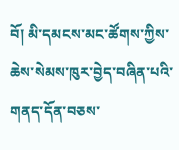བོ། མི་དམངས་མང་ཚོགས་ཀྱིས་ཆེས་སེམས་ཁུར་བྱེད་བཞིན་པའི་གནད་དོན་བཅས་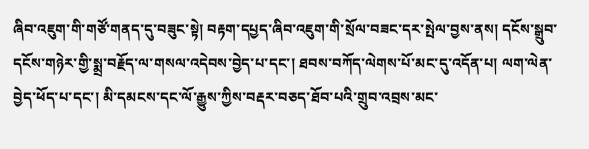ཞིབ་འཇུག་གི་གཙོ་གནད་དུ་བཟུང་སྟེ། བརྟག་དཔྱད་ཞིབ་འཇུག་གི་སྲོལ་བཟང་དར་སྤེལ་བྱས་ནས། དངོས་སྒྲུབ་དངོས་གཉེར་གྱི་སྨྲ་བརྗོད་ལ་གསལ་འདེབས་བྱེད་པ་དང་། ཐབས་བཀོད་ལེགས་པོ་མང་དུ་འདོན་པ། ལག་ལེན་བྱེད་ཕོད་པ་དང་། མི་དམངས་དང་ལོ་རྒྱུས་ཀྱིས་བརྡར་བཅད་ཐོབ་པའི་གྲུབ་འབྲས་མང་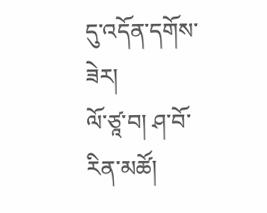དུ་འདོན་དགོས་ཟེར།
ལོ་ཙཱ་བ། ཤ་བོ་རིན་མཚོ།